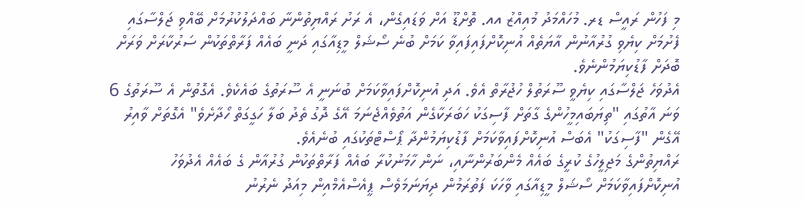މި ފަހުން ރައީސް ޑރ. މުހައްމަދު މުއިއްޒު އއ. ތޮށްޑޫ އަށް ވަޑައިގެން، އެ ރަށު ރައްޔިތުންނާ ބައްދަލުކުރުމަށް ބޭއްވި ޖަލްސާގައި ފެށުމަށް ކިޔެވި ގުރުއާނުން އާޔަތެއް އުނިކޮށްފައިފައިވާ ކަމަށް ބުނެ ސޯޝަލް މީޑިއާގައި ދަނީ ބައެއް ފަރާތްތަކުން ސަރުކާރަށް ވަރަށް ބޮދަށް ފާޑުކިޔަމުންނެވެ.
އެދުވަހެ ޖަލްސާގައި ކިޔެވީ ސޫރަތުލް ހުޖުރާތް އެވެ. އަދި އުނިކޮށްފައިވާކަމަށް ބުނަނީ އެ ސޫރަތުގެ ބައެކެވެ. އެގޮތުން އެ ސޫރަތުގެ 6 ވަނަ އާތުގައި "ތިޔަބައިމީހުންގެ ގާތަށް ފާސިގަކު ހަބަރަކާގެން އަތުވެއްޖެނަމަ އޭގެ ދޮގު ތެދު ބަލާ ހަގީގަތް ހޯދާށެވެ" އެގޮތަށް ވާއިރު އޭގެން "ފާސިގަކު" އެބަސް އުނިކޮށްފައިވާކަމަށް ފާޑުކިޔަމުންދާ ޕޯސްޓްތަކުގައި ބުނެއެވެ.
ރައްޔިތުންގެ މަޖިލީހުގެ ކުރީގެ ބައެއް މެންބަރުންނާއި، ނަން ހާމަނުކުރާ ބައެއް ފަރާތްތަކުން ގުރުއާން ގެ ބައެއް އެދުވަހު އުނިކޮށްފައިވާކަމަށް ސޯޝަލް މީޑިއާގައި ވާހަކަ ފަތުރަމުން ދިޔަނަމަވެސް ޕީއެސްއެމްއިން މިއަދު ނެރުނު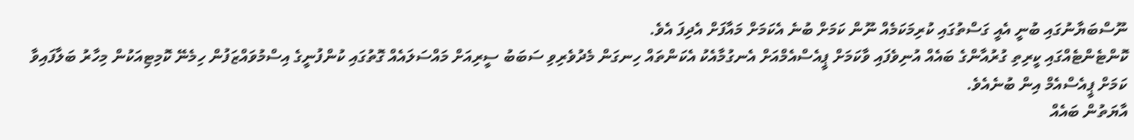ނޫސްބަޔާނުގައި ބުނީ އެއީ ގަސްތުގައި ކުރިމަކަމެއް ނޫން ކަމަށް ބުނެ އެކަމަށް މައާފަށް އެދިފަ އެވެ.
ކޮންޓެންޓެއްގައި ކީރިތި ގުރުއާންގެ ބައެއް އުނިވެފައި ވާކަމަށް ޕީއެސްއެމްއަށް އެނގުމާއެކު އެކަންތައް ހިނގަން މެދުވެރިވި ސަބަބު ސީރިއަށް މައްސަލައެއް ގޮތުގައި ކުންފުނީގެ އިސްމުވައްޒަފުން ހިމެނޭ ކޮމިޓިއަކުން މިހާރު ބަލާފައިވާ ކަމަށް ޕީއެސްއެމް އިން ބުނެއެވެ.
އާޔަތުން ބައެއް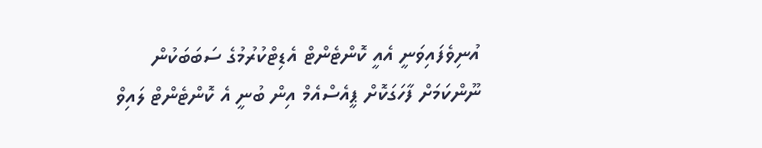އުނިވެފައިވަނީ އެއީ ކޮންޓެންޓް އެޑިޓްކުރުމުގެ ސަބަބަކުން ނޫންކަމަށް ފާހަގަކޮށް ޕީއެސްއެމް އިން ބުނީ އެ ކޮންޓެންޓް ލައިވް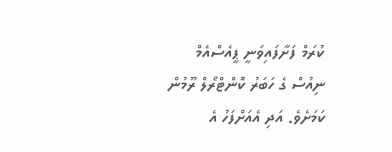ކުރަމް ފަށާފައިވަނީ ޕީއެސްއެމް ނިއުސް ގެ ހަބަރު ކޮންޓްރޯލް ރޫމުން ކަމަށެވެ. އަދި އެއަށްފަހު އެ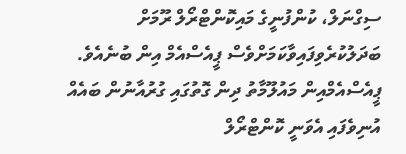ސިގްނަލް، ކުންފުނީގެ މައިކޮންޓްރޯލް ރޫމަށް ބަދަލުކުރެވިފައިވާކަމަށްވެސް ޕީއެސްއެމް އިން ބުނެއެވެ.
ޕީއެސްއެމްއިން މައުލޫމާތު ދިން ގޮތުގައި ގުރުއާނުން ބައެއް އުނިވެފައި އެވަނީ ކޮންޓްރޯލް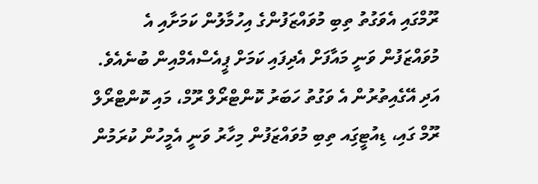ރޫމްގައި އެވަގުތު ތިބި މުވައްޒަފުންގެ އިހުމާލުން ކަމަށާއި އެ މުވައްޒަފުން ވަނީ މައާފަށް އެދިފައި ކަމަށް ޕީއެސްއެމްއިން ބުނެއެވެ. އަދި އޭގެއިތުރުން އެ ވަގުތު ހަބަރު ކޮންޓްރޯލް ރޫމް، މައި ކޮންޓްރޯލް ރޫމް ގައި، ޑިއުޓީގަިއ ތިބި މުވައްޒަފުން މިހާރު ވަނީ އެމީހުން ކުރަމުން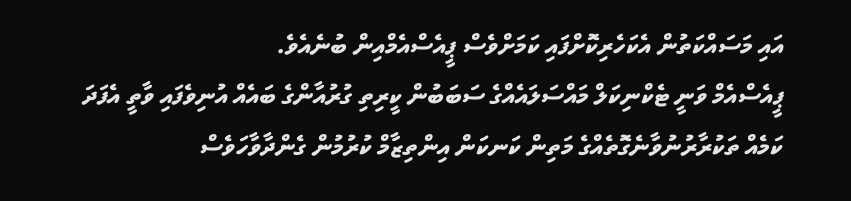އައި މަސައްކަތުން އެކަހެރިކޮށްފައި ކަމަށްވެސް ޕީއެސްއެމްއިން ބުނެއެވެ.
ޕީއެސްއެމް ވަނީ ޓެކްނިކަލް މައްސަލައެއްގެ ސަބަބުން ކީރިތި ގުރުއާންގެ ބައެއް އުނިވެފައި ވާތީ އެފަދަ ކަމެއް ތަކުރާރުނުވާނެގޮތެއްގެ މަތިން ކަނކަން އިންތިޒާމް ކުރުމުން ގެންދާވާހަވެސް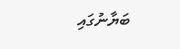ބަޔާނުގައި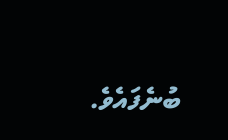ބުނެފައެވެ.